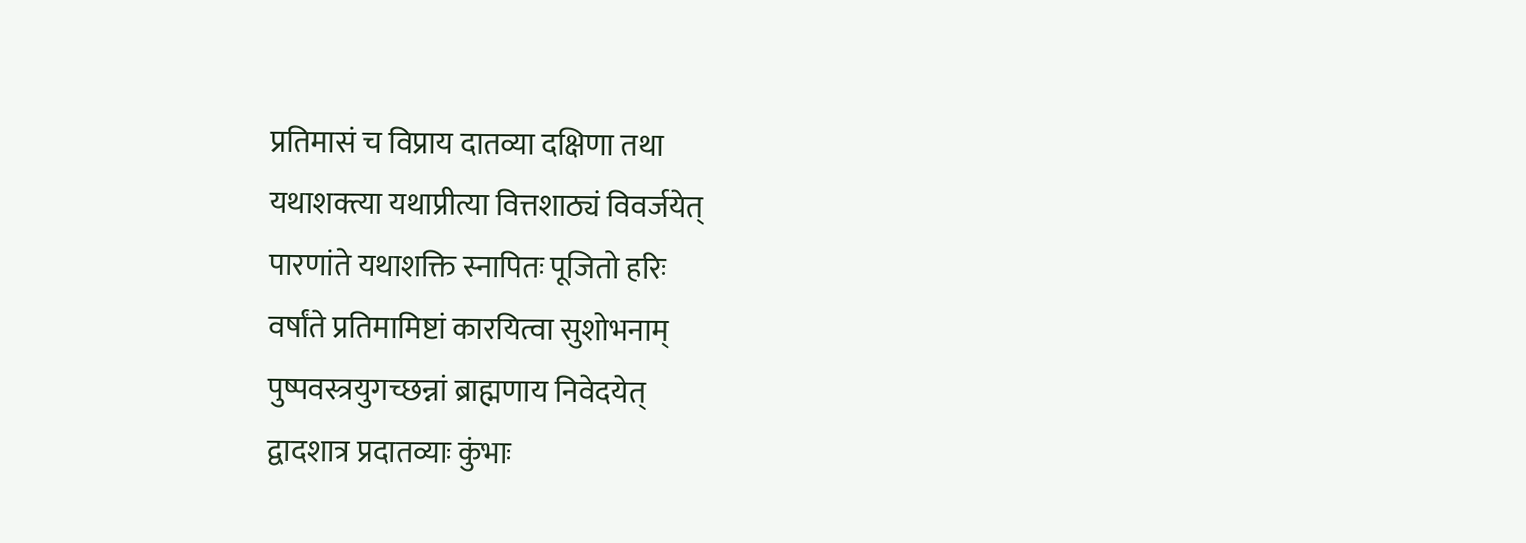प्रतिमासं च विप्राय दातव्या दक्षिणा तथा
यथाशक्त्या यथाप्रीत्या वित्तशाठ्यं विवर्जयेत्
पारणांते यथाशक्ति स्नापितः पूजितो हरिः
वर्षांते प्रतिमामिष्टां कारयित्वा सुशोभनाम्
पुष्पवस्त्रयुगच्छन्नां ब्राह्मणाय निवेदयेत्
द्वादशात्र प्रदातव्याः कुंभाः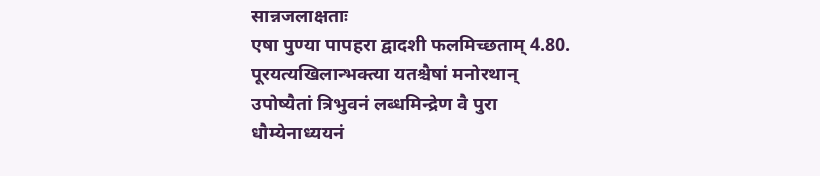सान्नजलाक्षताः
एषा पुण्या पापहरा द्वादशी फलमिच्छताम् 4.80.
पूरयत्यखिलान्भक्त्या यतश्चैषां मनोरथान्
उपोष्यैतां त्रिभुवनं लब्धमिन्द्रेण वै पुरा
धौम्येनाध्ययनं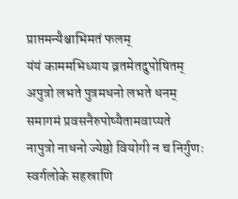प्राप्तमन्यैश्चाभिमतं फलम्
यंयं काममभिध्याय व्रतमेतदुपोषितम्
अपुत्रो लभते पुत्रमधनो लभते धनम्
समागमं प्रवसनैरुपोष्यैतामवाप्यते
नापुत्रो नाधनो ज्येष्ठो वियोगी न च निर्गुणः
स्वर्गलोके सहस्राणि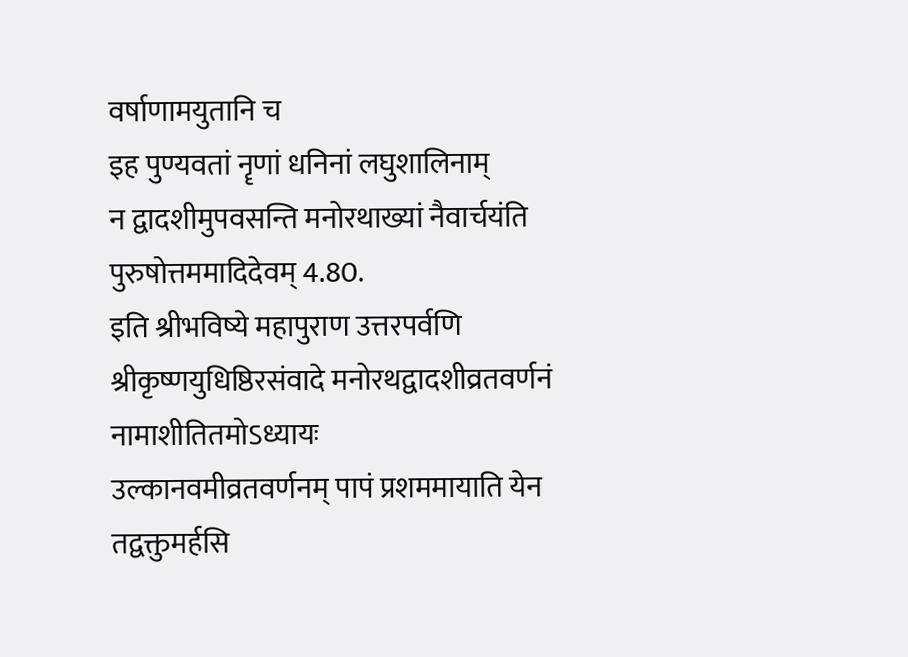वर्षाणामयुतानि च
इह पुण्यवतां नॄणां धनिनां लघुशालिनाम्
न द्वादशीमुपवसन्ति मनोरथाख्यां नैवार्चयंति पुरुषोत्तममादिदेवम् 4.80.
इति श्रीभविष्ये महापुराण उत्तरपर्वणि श्रीकृष्णयुधिष्ठिरसंवादे मनोरथद्वादशीव्रतवर्णनं नामाशीतितमोऽध्यायः
उल्कानवमीव्रतवर्णनम् पापं प्रशममायाति येन तद्वक्तुमर्हसि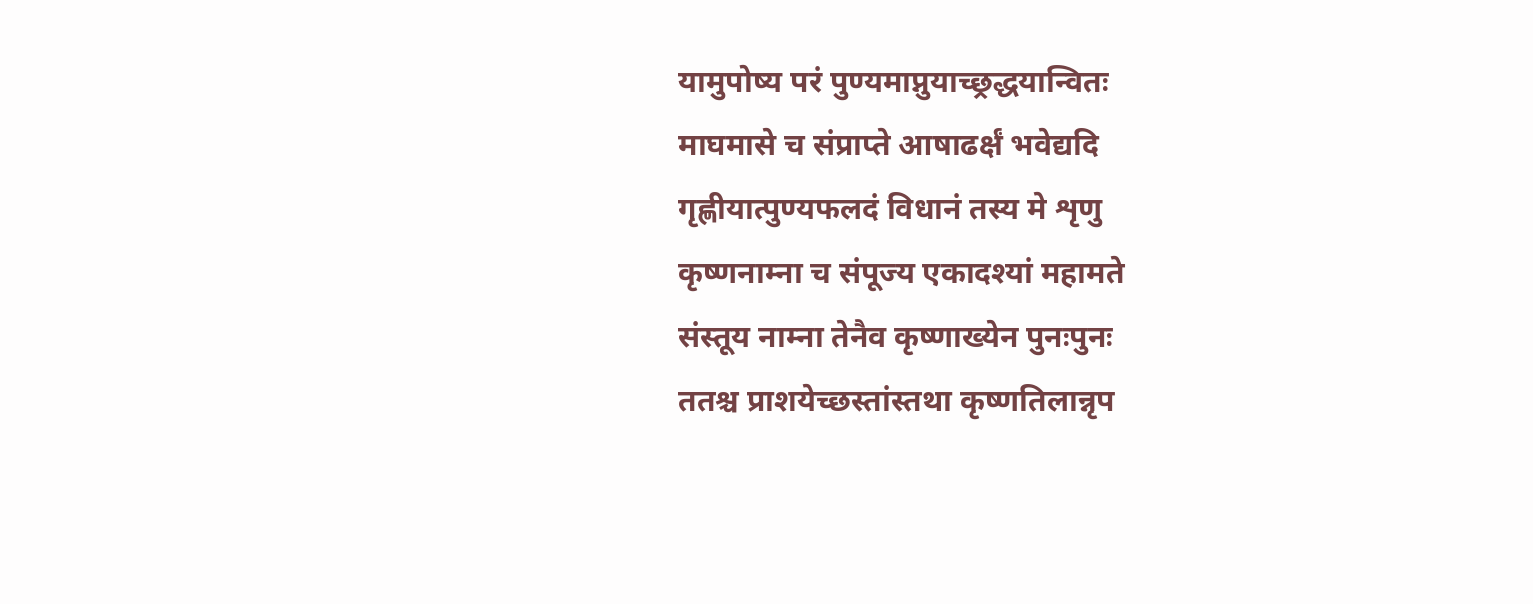यामुपोष्य परं पुण्यमाप्नुयाच्छ्रद्धयान्वितः
माघमासे च संप्राप्ते आषाढर्क्षं भवेद्यदि
गृह्णीयात्पुण्यफलदं विधानं तस्य मे शृणु
कृष्णनाम्ना च संपूज्य एकादश्यां महामते
संस्तूय नाम्ना तेनैव कृष्णाख्येन पुनःपुनः
ततश्च प्राशयेच्छस्तांस्तथा कृष्णतिलान्नृप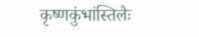कृष्णकुंभांस्तिलैः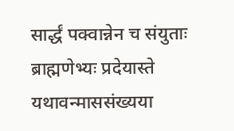सार्द्धं पक्वान्नेन च संयुताः ब्राह्मणेभ्यः प्रदेयास्ते यथावन्माससंख्यया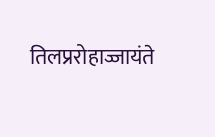तिलप्ररोहाज्जायंते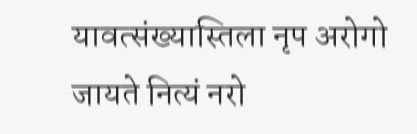यावत्संख्यास्तिला नृप अरोगो जायते नित्यं नरो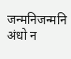जन्मनिजन्मनि
अंधो न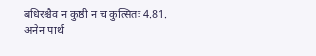बधिरश्चैव न कुष्ठी न च कुत्सितः 4.81.
अनेन पार्थ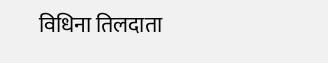विधिना तिलदाता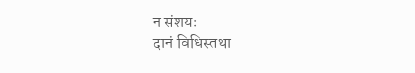न संशयः
दानं विधिस्तथा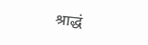श्राद्धं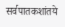सर्वपातकशांतये